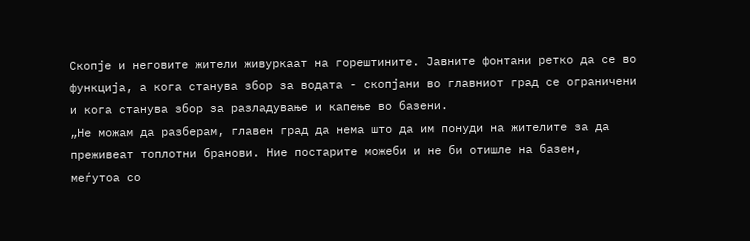Скопје и неговите жители живуркаат на горештините. Јавните фонтани ретко да се во функција, а кога станува збор за водата - скопјани во главниот град се ограничени и кога станува збор за разладување и капење во базени.
„Не можам да разберам, главен град да нема што да им понуди на жителите за да
преживеат топлотни бранови. Ние постарите можеби и не би отишле на базен,
меѓутоа со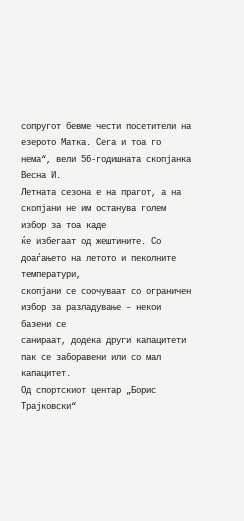сопругот бевме чести посетители на езерото Матка. Сега и тоа го
нема“, вели 56-годишната скопјанка Весна И.
Летната сезона е на прагот, а на скопјани не им останува голем избор за тоа каде
ќе избегаат од жештините. Со доаѓањето на летото и пеколните температури,
скопјани се соочуваат со ограничен избор за разладување – некои базени се
санираат, додека други капацитети пак се заборавени или со мал капацитет.
Од спортскиот центар „Борис Трајковски“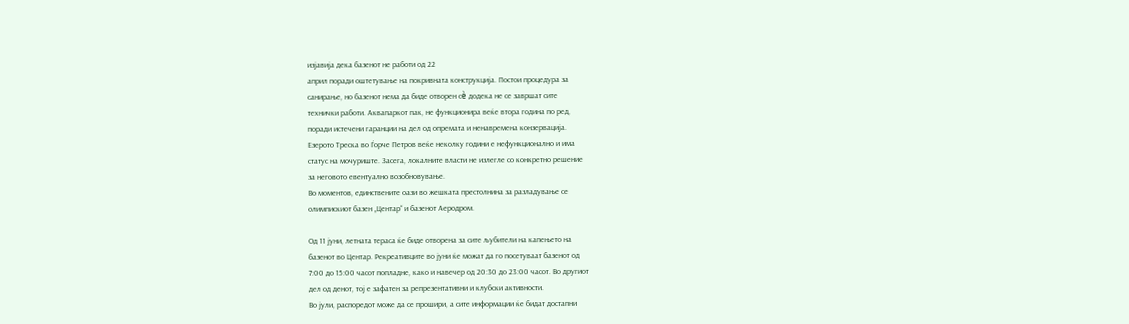изјавија дека базенот не работи од 22
април поради оштетување на покривната конструкција. Постои процедура за
санирање, но базенот нема да биде отворен сè додека не се завршат сите
технички работи. Аквапаркот пак, не функционира веќе втора година по ред,
поради истечени гаранции на дел од опремата и ненавремена конзервација.
Езерото Треска во Ѓорче Петров веќе неколку години е нефункционално и има
статус на мочуриште. Засега, локалните власти не излегле со конкретно решение
за неговото евентуално возобновување.
Во моментов, единствените оази во жешката престолнина за разладување се
олимпискиот базен „Центар“ и базенот Аеродром.

Од 11 јуни, летната тераса ќе биде отворена за сите љубители на капењето на
базенот во Центар. Рекреативците во јуни ќе можат да го посетуваат базенот од
7:00 до 15:00 часот попладне, како и навечер од 20:30 до 23:00 часот. Во другиот
дел од денот, тој е зафатен за репрезентативни и клубски активности.
Во јули, распоредот може да се прошири, а сите информации ќе бидат достапни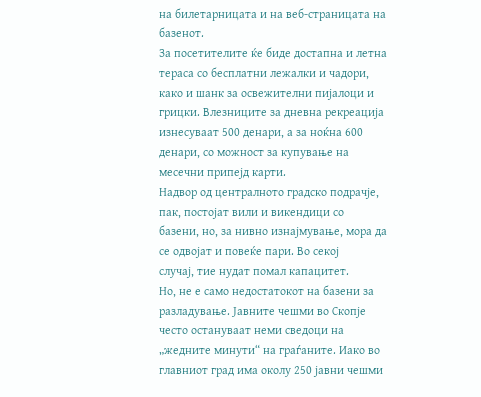на билетарницата и на веб-страницата на базенот.
За посетителите ќе биде достапна и летна тераса со бесплатни лежалки и чадори,
како и шанк за освежителни пијалоци и грицки. Влезниците за дневна рекреација изнесуваат 500 денари, а за ноќна 600 денари, со можност за купување на месечни припејд карти.
Надвор од централното градско подрачје, пак, постојат вили и викендици со
базени, но, за нивно изнајмување, мора да се одвојат и повеќе пари. Во секој
случај, тие нудат помал капацитет.
Но, не е само недостатокот на базени за разладување. Јавните чешми во Скопје
често остануваат неми сведоци на „жедните минути“ на граѓаните. Иако во
главниот град има околу 250 јавни чешми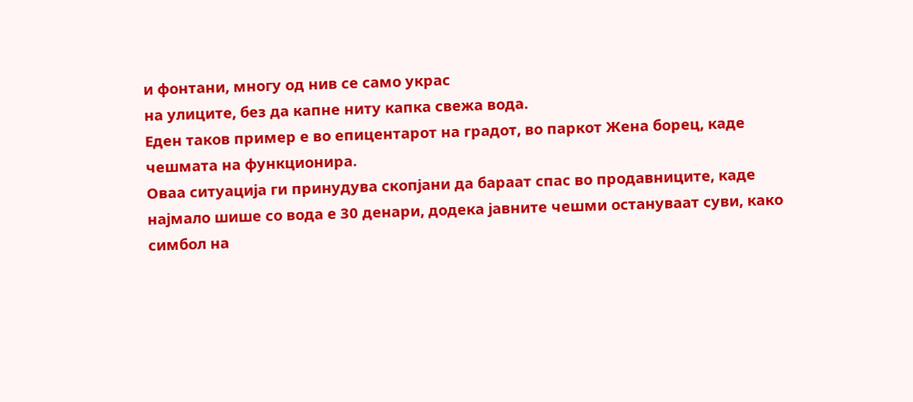и фонтани, многу од нив се само украс
на улиците, без да капне ниту капка свежа вода.
Еден таков пример е во епицентарот на градот, во паркот Жена борец, каде
чешмата на функционира.
Оваа ситуација ги принудува скопјани да бараат спас во продавниците, каде
најмало шише со вода е 30 денари, додека јавните чешми остануваат суви, како
симбол на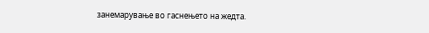занемарување во гаснењето на жедта.